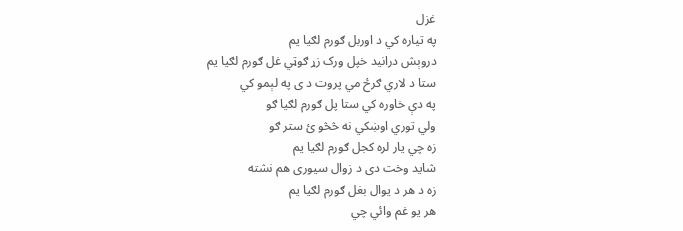غزل
په تياره کي د اوربل ګورم لګيا يم
دروېش درانید خپل ورک زړ ګوټي غل ګورم لګيا يم
ستا د لاري ګرځ مي پروت د ی په لېمو کي
په دې خاوره کي ستا پل ګورم لګيا ګو
ولي توري اوښکي نه څڅو ئ ستر ګو
زه چي يار لره کجل ګورم لګيا يم
شايد وخت دی د زوال سيوری هم نشته
زه د هر د یوال بغل ګورم لګیا یم
هر يو غم وائي چي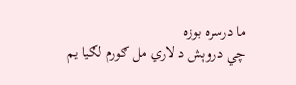ما درسره بوزه
چي دروېش د لاري مل ګورم لګيا يم